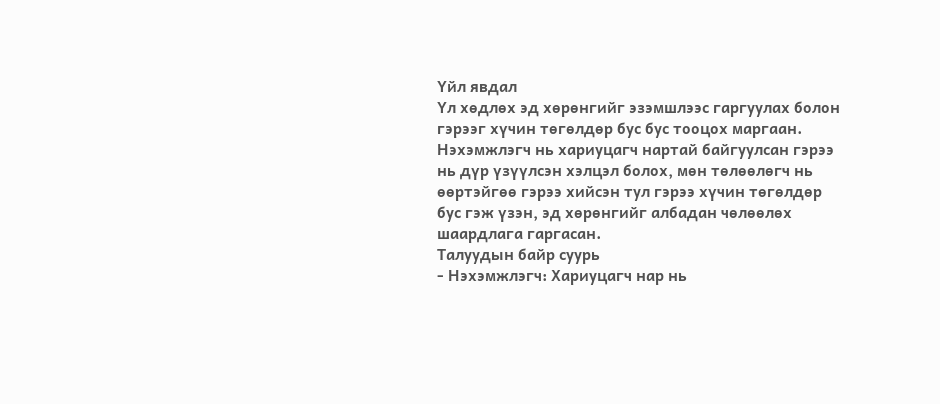Үйл явдал
Үл хөдлөх эд хөрөнгийг эзэмшлээс гаргуулах болон гэрээг хүчин төгөлдөр бус бус тооцох маргаан. Нэхэмжлэгч нь хариуцагч нартай байгуулсан гэрээ нь дүр үзүүлсэн хэлцэл болох, мөн төлөөлөгч нь өөртэйгөө гэрээ хийсэн тул гэрээ хүчин төгөлдөр бус гэж үзэн, эд хөрөнгийг албадан чөлөөлөх шаардлага гаргасан.
Талуудын байр суурь
- Нэхэмжлэгч: Хариуцагч нар нь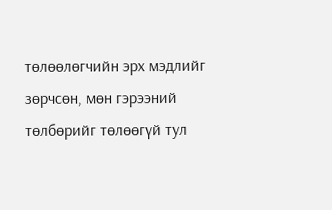төлөөлөгчийн эрх мэдлийг зөрчсөн, мөн гэрээний төлбөрийг төлөөгүй тул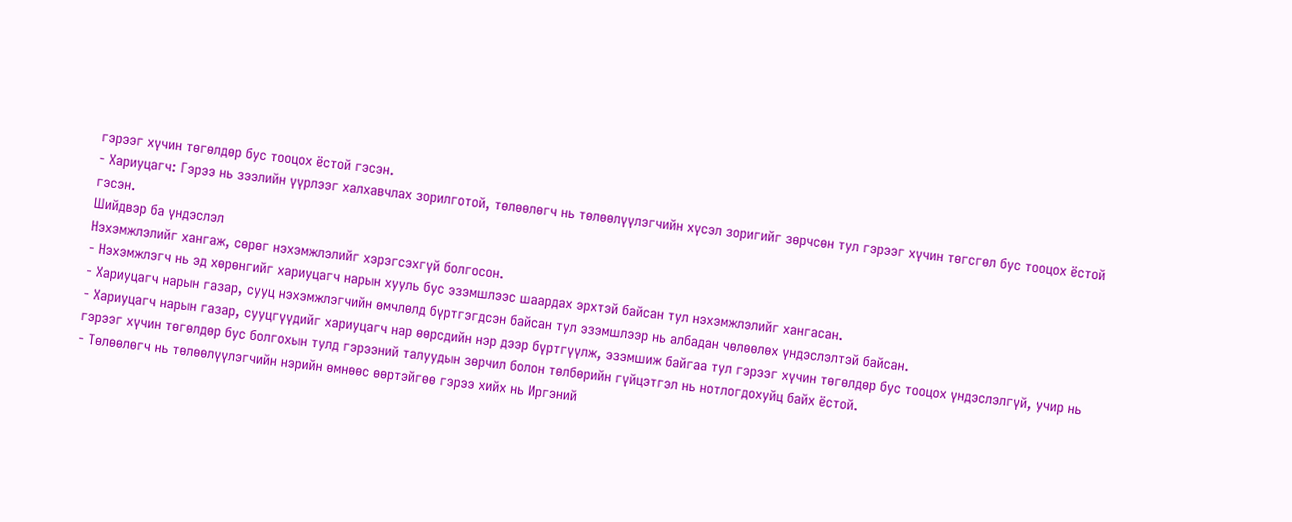гэрээг хүчин төгөлдөр бус тооцох ёстой гэсэн.
- Хариуцагч: Гэрээ нь зээлийн үүрлээг халхавчлах зорилготой, төлөөлөгч нь төлөөлүүлэгчийн хүсэл зоригийг зөрчсөн тул гэрээг хүчин төгсгөл бус тооцох ёстой гэсэн.
Шийдвэр ба үндэслэл
Нэхэмжлэлийг хангаж, сөрөг нэхэмжлэлийг хэрэгсэхгүй болгосон.
- Нэхэмжлэгч нь эд хөрөнгийг хариуцагч нарын хууль бус эзэмшлээс шаардах эрхтэй байсан тул нэхэмжлэлийг хангасан.
- Хариуцагч нарын газар, сууц нэхэмжлэгчийн өмчлөлд бүртгэгдсэн байсан тул эзэмшлээр нь албадан чөлөөлөх үндэслэлтэй байсан.
- Хариуцагч нарын газар, сууцгүүдийг хариуцагч нар өөрсдийн нэр дээр бүртгүүлж, эзэмшиж байгаа тул гэрээг хүчин төгөлдөр бус тооцох үндэслэлгүй, учир нь гэрээг хүчин төгөлдөр бус болгохын тулд гэрээний талуудын зөрчил болон төлбөрийн гүйцэтгэл нь нотлогдохуйц байх ёстой.
- Төлөөлөгч нь төлөөлүүлэгчийн нэрийн өмнөөс өөртэйгөө гэрээ хийх нь Иргэний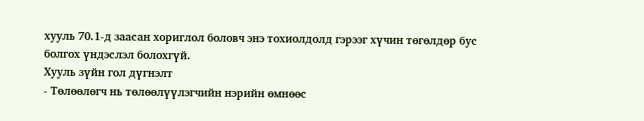хууль 70.1-д заасан хориглол боловч энэ тохиолдолд гэрээг хүчин төгөлдөр бус болгох үндэслэл болохгүй.
Хууль зүйн гол дүгнэлт
- Төлөөлөгч нь төлөөлүүлэгчийн нэрийн өмнөөс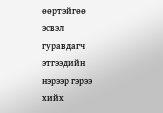өөртэйгөө эсвэл гуравдагч этгээдийн нэрээр гэрээ хийх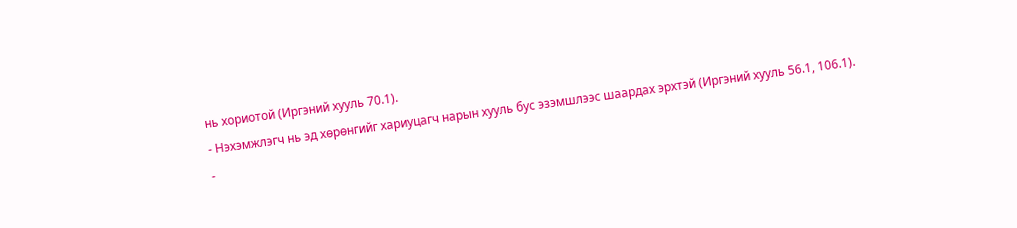нь хориотой (Иргэний хууль 70.1).
- Нэхэмжлэгч нь эд хөрөнгийг хариуцагч нарын хууль бус эзэмшлээс шаардах эрхтэй (Иргэний хууль 56.1, 106.1).
-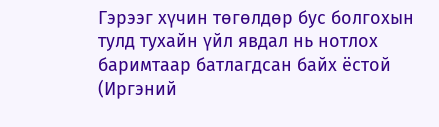Гэрээг хүчин төгөлдөр бус болгохын тулд тухайн үйл явдал нь нотлох баримтаар батлагдсан байх ёстой (Иргэний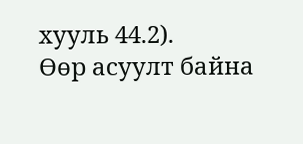хууль 44.2).
Өөр асуулт байна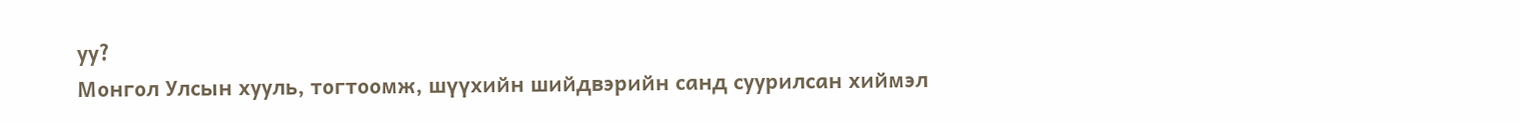уу?
Монгол Улсын хууль, тогтоомж, шүүхийн шийдвэрийн санд суурилсан хиймэл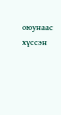оюунаас хүссэн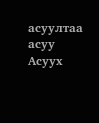асуултаа асуу
Асуух